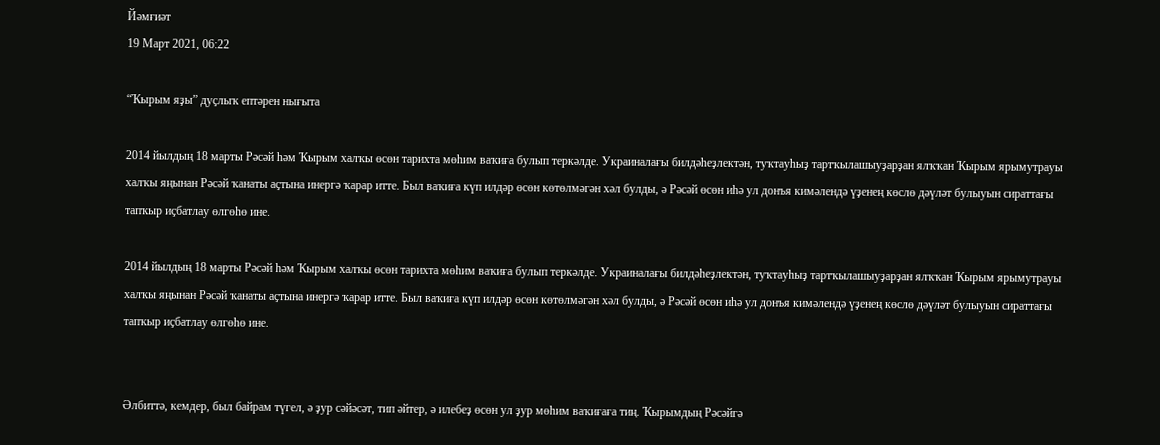Йәмғиәт
19 Март 2021, 06:22

“Ҡырым яҙы” дуҫлыҡ ептәрен нығыта

2014 йылдың 18 марты Рәсәй һәм Ҡырым халҡы өсөн тарихта мөһим ваҡиға булып теркәлде. Украиналағы билдәһеҙлектән, туҡтауһыҙ тартҡылашыуҙарҙан ялҡҡан Ҡырым ярымутрауы халҡы яңынан Рәсәй ҡанаты аҫтына инергә ҡарар итте. Был ваҡиға күп илдәр өсөн көтөлмәгән хәл булды, ә Рәсәй өсөн иһә ул донъя кимәлендә үҙенең көслө дәүләт булыуын сираттағы тапҡыр иҫбатлау өлгөһө ине.

2014 йылдың 18 марты Рәсәй һәм Ҡырым халҡы өсөн тарихта мөһим ваҡиға булып теркәлде. Украиналағы билдәһеҙлектән, туҡтауһыҙ тартҡылашыуҙарҙан ялҡҡан Ҡырым ярымутрауы халҡы яңынан Рәсәй ҡанаты аҫтына инергә ҡарар итте. Был ваҡиға күп илдәр өсөн көтөлмәгән хәл булды, ә Рәсәй өсөн иһә ул донъя кимәлендә үҙенең көслө дәүләт булыуын сираттағы тапҡыр иҫбатлау өлгөһө ине.


Әлбиттә, кемдер, был байрам түгел, ә ҙур сәйәсәт, тип әйтер, ә илебеҙ өсөн ул ҙур мөһим ваҡиғаға тиң. Ҡырымдың Рәсәйгә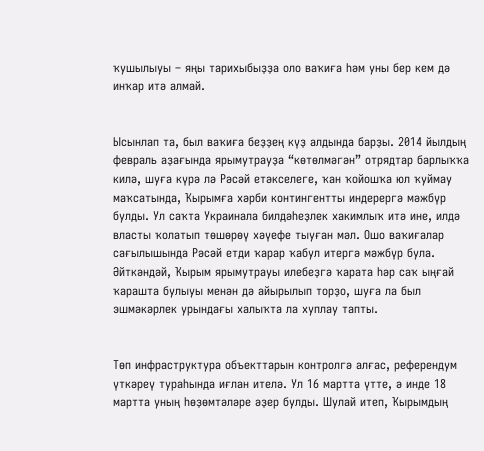ҡушылыуы – яңы тарихыбыҙҙа оло ваҡиға һәм уны бер кем дә инҡар итә алмай.


Ысынлап та, был ваҡиға беҙҙең күҙ алдында барҙы. 2014 йылдың февраль аҙағында ярымутрауҙа “көтөлмәгән” отрядтар барлыҡҡа килә, шуға күрә лә Рәсәй етәкселеге, ҡан ҡойошҡа юл ҡуймау маҡсатында, Ҡырымға хәрби контингентты индерергә мәжбүр булды. Ул саҡта Украинала билдәһеҙлек хакимлыҡ итә ине, илдә власты ҡолатып төшөрөү хәүефе тыуған мәл. Ошо ваҡиғалар сағылышында Рәсәй етди ҡарар ҡабул итергә мәжбүр була. Әйткәндәй, Ҡырым ярымутрауы илебеҙгә ҡарата һәр саҡ ыңғай ҡарашта булыуы менән дә айырылып торҙо, шуға ла был эшмәкәрлек урындағы халыҡта ла хуплау тапты.


Төп инфраструктура объекттарын контролгә алғас, референдум үткәреү тураһында иғлан ителә. Ул 16 мартта үтте, ә инде 18 мартта уның һөҙөмтәләре әҙер булды. Шулай итеп, Ҡырымдың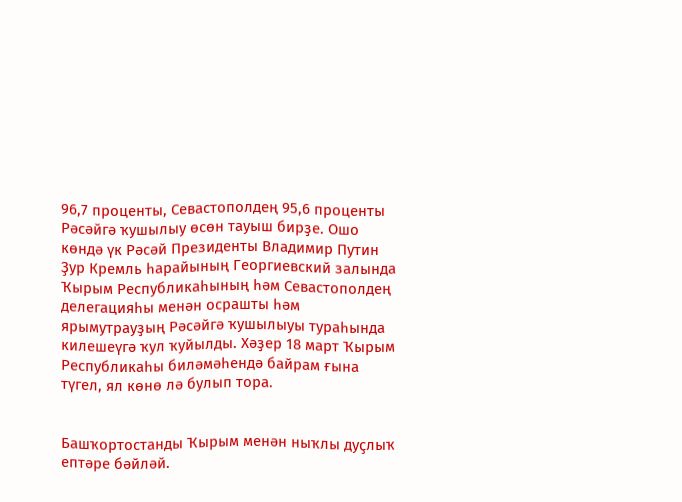96,7 проценты, Севастополдең 95,6 проценты Рәсәйгә ҡушылыу өсөн тауыш бирҙе. Ошо көндә үк Рәсәй Президенты Владимир Путин Ҙур Кремль һарайының Георгиевский залында Ҡырым Республикаһының һәм Севастополдең делегацияһы менән осрашты һәм ярымутрауҙың Рәсәйгә ҡушылыуы тураһында килешеүгә ҡул ҡуйылды. Хәҙер 18 март Ҡырым Республикаһы биләмәһендә байрам ғына түгел, ял көнө лә булып тора.


Башҡортостанды Ҡырым менән ныҡлы дуҫлыҡ ептәре бәйләй.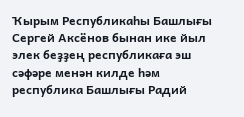Ҡырым Республикаһы Башлығы Сергей Аксёнов бынан ике йыл элек беҙҙең республикаға эш сәфәре менән килде һәм республика Башлығы Радий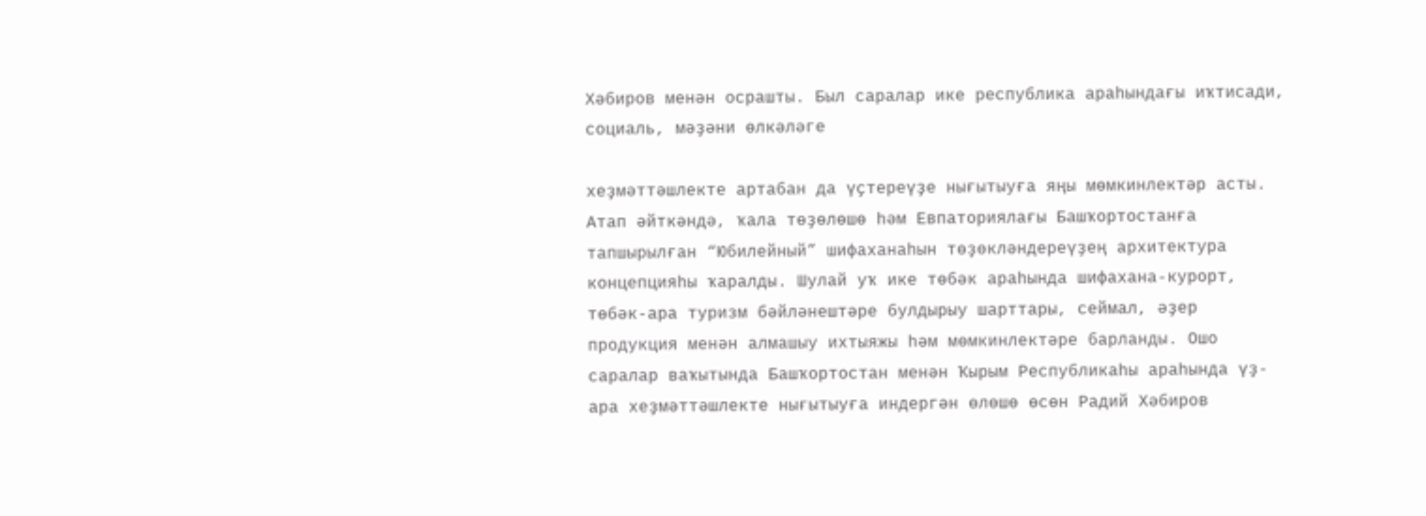Хәбиров менән осрашты. Был саралар ике республика араһындағы иҡтисади, социаль, мәҙәни өлкәләге

хеҙмәттәшлекте артабан да үҫтереүҙе нығытыуға яңы мөмкинлектәр асты. Атап әйткәндә, ҡала төҙөлөшө һәм Евпаториялағы Башҡортостанға тапшырылған “Юбилейный” шифаханаһын төҙөкләндереүҙең архитектура концепцияһы ҡаралды. Шулай уҡ ике төбәк араһында шифахана-курорт, төбәк-ара туризм бәйләнештәре булдырыу шарттары, сеймал, әҙер продукция менән алмашыу ихтыяжы һәм мөмкинлектәре барланды. Ошо саралар ваҡытында Башҡортостан менән Ҡырым Республикаһы араһында үҙ-ара хеҙмәттәшлекте нығытыуға индергән өлөшө өсөн Радий Хәбиров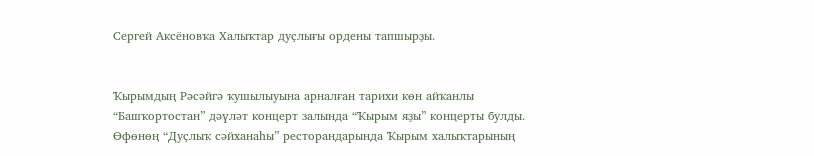Сергей Аксёновҡа Халыҡтар дуҫлығы ордены тапшырҙы.


Ҡырымдың Рәсәйгә ҡушылыуына арналған тарихи көн айҡанлы “Башҡортостан” дәүләт концерт залында “Ҡырым яҙы” концерты булды. Өфөнөң “Дуҫлыҡ сәйханаһы” ресторандарында Ҡырым халыҡтарының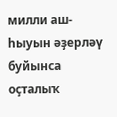милли аш-һыуын әҙерләү буйынса оҫталыҡ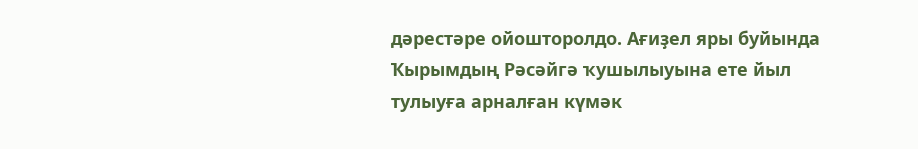дәрестәре ойошторолдо. Ағиҙел яры буйында Ҡырымдың Рәсәйгә ҡушылыуына ете йыл тулыуға арналған күмәк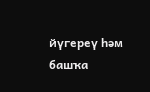йүгереү һәм башҡа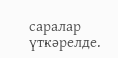саралар үткәрелде.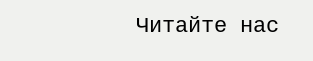Читайте нас